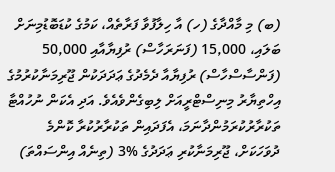(ބ) މި މާއްދާގެ (ހ) އާ ހިލާފުވާ ފަރާތެއް، ކަމުގެ ކުޑަބޮޑުމިނަށް ބަލައި، 15,000 (ފަނަރަހާސް) ރުފިޔާއާއި 50,000 (ފަންސާސްހާސް) ރުފިޔާއާ ދެމެދުގެ ޢަދަދަކުން ޖޫރިމަނާކުރުމުގެ އިހްތިޔާރު މިނިސްޓްރީއަށް ލިބިގެންވެއެވެ. އަދި އެކަން ނުހުއްޓާ ތަކުރާރުކުރަމުންދާނަމަ، އެފަދައިން ތަކުރާރުކުރާ ކޮންމެ ދުވަހަކަށް، ޖޫރިމަނާކުރި ޢަދަދުގެ %3 (ތިނެއް އިންސައްތަ)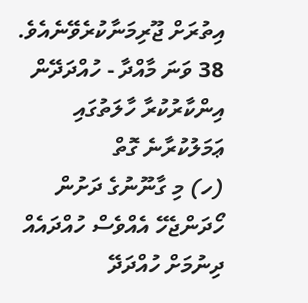އިތުރަށް ޖޫރިމަނާކުރެވޭނެއެވެ.
38 ވަނަ މާއްދާ - ހުއްދަދޭން އިންކާރުކުރާ ހާލަތުގައި ޢަމަލުކުރާނެ ގޮތް
(ހ) މި ގާނޫނުގެ ދަށުން ހޯދަންޖެހޭ އެއްވެސް ހުއްދައެއް ދިނުމަށް ހުއްދަދޭ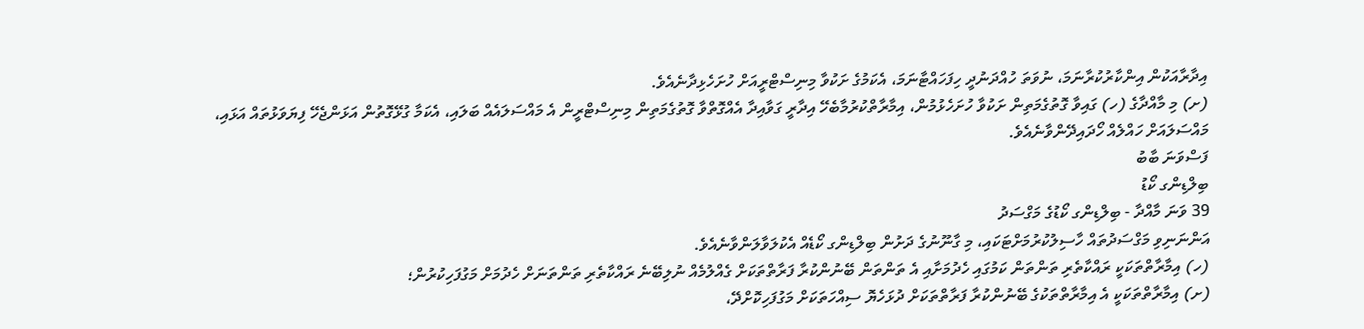އިދާރާއަކުން އިންކާރުކުރާނަމަ، ނުވަތަ ހުއްދަނުދީ ހިފަހައްޓާނަމަ، އެކަމުގެ ށަކުވާ މިނިސްޓްރީއަށް ހުށަހެޅިދާނެއެވެ.
(ށ) މި މާއްދާގެ (ހ) ގައިވާ ގޮތުގެމަތިން ށަކުވާ ހުށަހެޅުމުން، އިމާރާތްކުރުމާބެހޭ އިދާރީ ގަވާއިދާ އެއްގޮތްވާ ގޮތުގެމަތިން މިނިސްޓްރީން އެ މައްސަލައެއް ބަލައި، އެކަމާ ގުޅޭގޮތުން އަޅަންޖެހޭ ފިޔަވަޅުތައް އަޅައި، މައްސަލައަށް ހައްލެއް ހޯދައިދޭންވާނެއެވެ.
ފަސްވަނަ ބާބު
ބިލްޑިންގ ކޯޑު
39 ވަނަ މާއްދާ - ބިލްޑިންގ ކޯޑުގެ މަގްސަދު
އަންނަނިވި މަގްސަދުތައް ހާސިލުކުރުމަށްޓަކައި، މި ގާނޫނުގެ ދަށުން ބިލްޑިންގ ކޯޑެއް އެކުލަވާލަންވާނެއެވެ.
(ހ) އިމާރާތްތަކަކީ ރައްކާތެރި ތަންތަން ކަމުގައި ހެދުމަށާއި އެ ތަންތަން ބޭނުންކުރާ ފަރާތްތަކަށް ގެއްލުމެއް ނުލިބޭނެ ރައްކާތެރި ތަންތަނަށް ހެދުމަށް މަގުފަހިކުރުން؛
(ށ) އިމާރާތްތަކަކީ އެ އިމާރާތްތަކުގެ ބޭނުންކުރާ ފަރާތްތަކަށް ދުޅަހެޔޮ ސިއްހަތަކަށް މަގުފަހިކޮށްދޭ،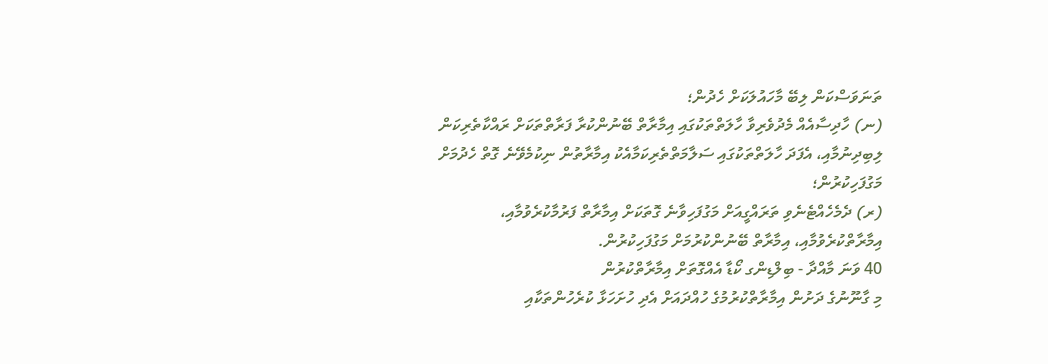ތަނަވަސްކަން ލިބޭ މާހައުލަކަށް ހެދުން؛
(ނ) ހާދިސާއެއް މެދުވެރިވާ ހާލަތްތަކުގައި އިމާރާތް ބޭނުންކުރާ ފަރާތްތަކަށް ރައްކާތެރިކަން ލިބިދިނުމާއި، އެފަދަ ހާލަތްތަކުގައި ސަލާމަތްތެރިކަމާއެކު އިމާރާތުން ނިކުމެވޭނެ ގޮތް ހެދުމަށް މަގުފަހިކުރުން؛
(ރ) ދެމެހެއްޓެނެވި ތަރައްގީއަށް މަގުފަހިވާނެ ގޮތަކަށް އިމާރާތް ފަރުމާކުރެވުމާއި، އިމާރާތްކުރެވުމާއި، އިމާރާތް ބޭނުންކުރުމަށް މަގުފަހިކުރުން.
40 ވަނަ މާއްދާ - ބިލްޑިންގ ކޯޑާ އެއްގޮތަށް އިމާރާތްކުރުން
މި ގާނޫނުގެ ދަށުން އިމާރާތްކުރުމުގެ ހުއްދައަށް އެދި ހުށަހަޅާ ކުރެހުންތަކާއި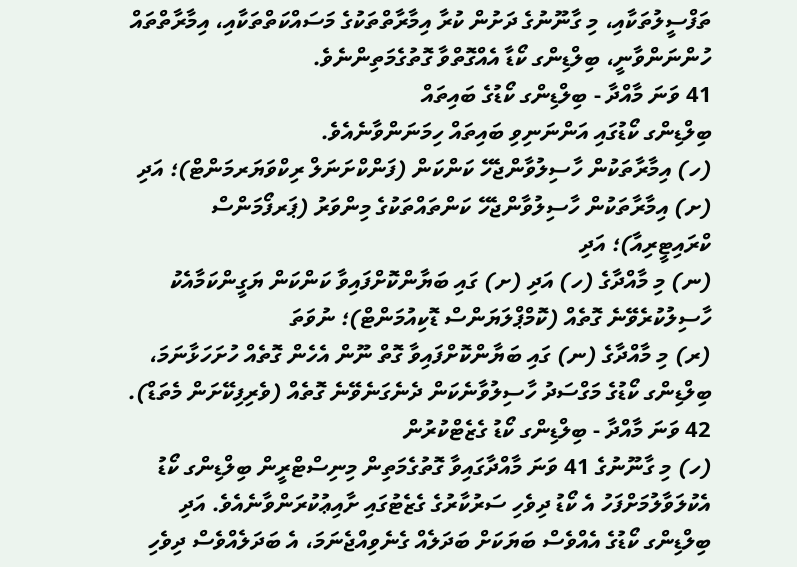ތަފްސީލުތަކާއި، މި ގާނޫނުގެ ދަށުން ކުރާ އިމާރާތްތަކުގެ މަސައްކަތްތަކާއި، އިމާރާތްތައް ހުންނަންވާނީ، ބިލްޑިންގ ކޯޑާ އެއްގޮތްވާ ގޮތުގެމަތިންނެވެ.
41 ވަނަ މާއްދާ - ބިލްޑިންގ ކޯޑުގެ ބައިތައް
ބިލްޑިންގ ކޯޑުގައި އަންނަނިވި ބައިތައް ހިމަނަންވާނެއެވެ.
(ހ) އިމާރާތަކުން ހާސިލުވާންޖެހޭ ކަންކަން (ފަންކްށަނަލް ރިކްވަޔަރމަންޓް)؛ އަދި
(ށ) އިމާރާތަކުން ހާސިލުވާންޖެހޭ ކަންތައްތަކުގެ މިންވަރު (ޕަރފޯމަންސް ކްރައިޓީރިއާ)؛ އަދި
(ނ) މި މާއްދާގެ (ހ) އަދި (ށ) ގައި ބަޔާންކޮށްފައިވާ ކަންކަން ޔަގީންކަމާއެކު ހާސިލުކުރެވޭނެ ގޮތެއް (ކޮމްޕްލަޔަންސް ޑޮކިއުމަންޓް)؛ ނުވަތަ
(ރ) މި މާއްދާގެ (ނ) ގައި ބަޔާންކޮށްފައިވާ ގޮތް ނޫން އެހެން ގޮތެއް ހުށަހަޅާނަމަ، ބިލްޑިންގ ކޯޑުގެ މަގްސަދު ހާސިލުވާނެކަން ދެނެގަނެވޭނެ ގޮތެއް (ވެރިފިކޭށަން މެތަޑް).
42 ވަނަ މާއްދާ - ބިލްޑިންގ ކޯޑު ގެޒެޓްކުރުން
(ހ) މި ގާނޫނުގެ 41 ވަނަ މާއްދާގައިވާ ގޮތުގެމަތިން މިނިސްޓްރީން ބިލްޑިންގ ކޯޑު އެކުލަވާލުމަށްފަހު އެ ކޯޑު ދިވެހި ސަރުކާރުގެ ގެޒެޓުގައި ށާއިޢުކުރަންވާނެއެވެ. އަދި ބިލްޑިންގ ކޯޑުގެ އެއްވެސް ބަޔަކަށް ބަދަލެއް ގެނެވިއްޖެނަމަ، އެ ބަދަލެއްވެސް ދިވެހި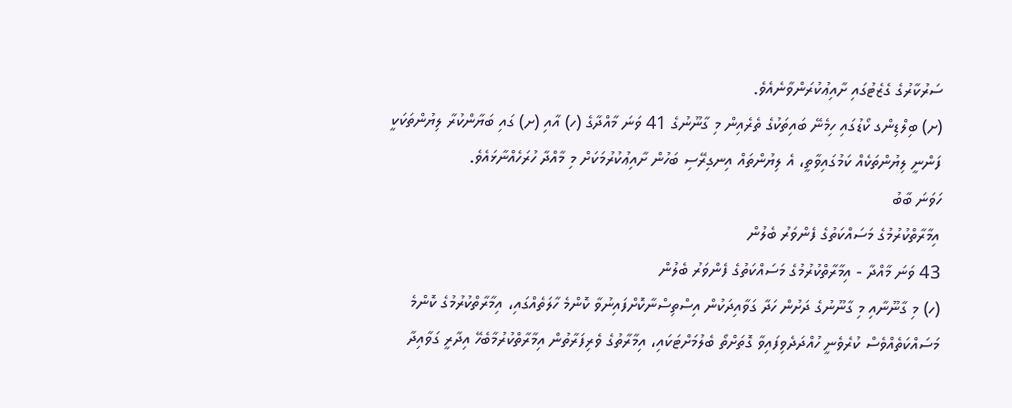ސަރުކާރުގެ ގެޒެޓުގައި ށާއިޢުކުރަންވާނެއެވެ.
(ށ) ބިލްޑިންގ ކޯޑުގައި ހިމެނޭ ބައިތަކުގެ ތެރެއިން މި ގާނޫނުގެ 41 ވަނަ މާއްދާގެ (ހ) އާއި (ށ) ގައި ބަޔާންކުރާ ލިޔުންތަކަކީ ފަންނީ ލިޔުންތަކެއް ކަމުގައިވާތީ، އެ ލިޔުންތައް އިނގިރޭސި ބަހުން ށާއިޢުކުރުމަކަށް މި މާއްދާ ހުރަހެއްނާޅައެވެ.
ހަވަނަ ބާބު
އިމާރާތްކުރުމުގެ މަސައްކަތުގެ ފެންވަރު ބެލުން
43 ވަނަ މާއްދާ - އިމާރާތްކުރުމުގެ މަސައްކަތުގެ ފެންވަރު ބެލުން
(ހ) މި ގާނޫނާއި މި ގާނޫނުގެ ދަށުން ހަދާ ގަވާއިދަކުން އިސްތިސްނާކޮށްފައިނުވާ ކޮންމެ ހާލަތެއްގައި، އިމާރާތްކުރުމުގެ ކޮންމެ މަސައްކަތެއްވެސް ކުރެވެނީ ހުއްދަދެވިފައިވާ ގޮތަށްތޯ ބެލުމަށްޓަކައި، އިމާރާތުގެ ވެރިފަރާތުން އިމާރާތްކުރުމާބެހޭ އިދާރީ ގަވާއިދާ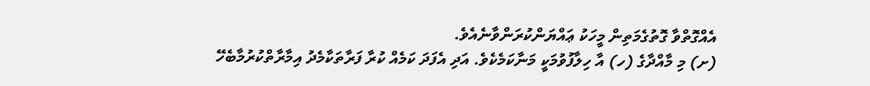އެއްގޮތްވާ ގޮތުގެމަތިން މީހަކު ޢައްޔަންކުރަންވާނެއެވެ.
(ށ) މި މާއްދާގެ (ހ) އާ ހިލާފުވުމަކީ މަނާކަމެކެވެ. އަދި އެފަދަ ކަމެއް ކުރާ ފަރާތަކާމެދު އިމާރާތްކުރުމާބެހޭ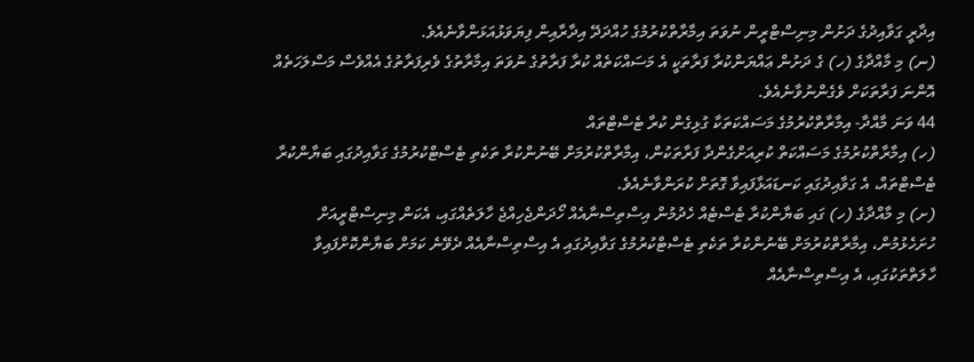އިދާރީ ގަވާއިދުގެ ދަށުން މިނިސްޓްރީން ނުވަތަ އިމާރާތްކުރުމުގެ ހުއްދަދޭ އިދާރާއިން ފިޔަވަޅުއަޅަންވާނެއެވެ.
(ނ) މި މާއްދާގެ (ހ) ގެ ދަށުން ޢައްޔަންކުރާ ފަރާތަކީ އެ މަސައްކަތެއް ކުރާ ފަރާތުގެ ނުވަތަ އިމާރާތުގެ ވެރިފަރާތުގެ އެއްވެސް މަސްލަހަތެއް އޮންނަ ފަރާތަކަށް ވެގެންނުވާނެއެވެ.
44 ވަނަ މާއްދާ- އިމާރާތްކުރުމުގެ މަސައްކަތަކާ ގުޅިގެން ކުރާ ޓެސްޓްތައް
(ހ) އިމާރާތްކުރުމުގެ މަސައްކަތް ކުރިއަށްގެންދާ ފަރާތަކުން، އިމާރާތްކުރުމަށް ބޭނުންކުރާ ތަކެތި ޓެސްޓްކުރުމުގެ ގަވާއިދުގައި ބަޔާންކުރާ ޓެސްޓްތައް، އެ ގަވާއިދުގައި ކަނޑައަޅާފައިވާ ގޮތަށް ކުރަންވާނެއެވެ.
(ށ) މި މާއްދާގެ (ހ) ގައި ބަޔާންކުރާ ޓެސްޓެއް ހެދުމުން އިސްތިސްނާއެއް ހޯދަންޖެހިއްޖެ ހާލަތެއްގައި، އެކަން މިނިސްޓްރީއަށް ހުށަހެޅުމުން، އިމާރާތްކުރުމަށް ބޭނުންކުރާ ތަކެތި ޓެސްޓްކުރުމުގެ ގަވާއިދުގައި އެ އިސްތިސްނާއެއް ދެވޭނެ ކަމަށް ބަޔާންކޮށްފައިވާ ހާލަތްތަކުގައި، އެ އިސްތިސްނާއެއް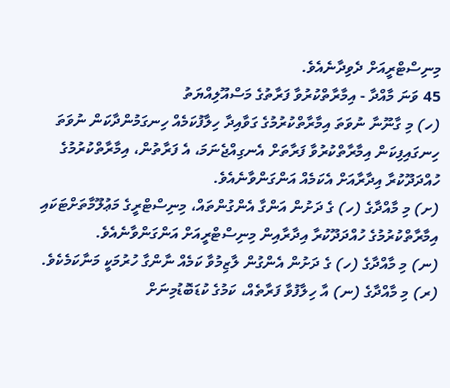މިނިސްޓްރީއަށް ދެވިދާނެއެވެ.
45 ވަނަ މާއްދާ - އިމާރާތްކުރުވާ ފަރާތުގެ މަސްއޫލިއްޔަތު
(ހ) މި ގާނޫނާ ނުވަތަ އިމާރާތްކުރުމުގެ ގަވާއިދާ ހިލާފުކަމެއް ހިނގަމުންދާކަން ނުވަތަ ހިނގައިފިކަން އިމާރާތްކުރުވާ ފަރާތަށް އެނގިއްޖެނަމަ، އެ ފަރާތުން، އިމާރާތްކުރުމުގެ ހުއްދަދޫކުރާ އިދާރާއަށް އެކަމެއް އަންގަންވާނެއެވެ.
(ށ) މި މާއްދާގެ (ހ) ގެ ދަށުން އަންގާ އެންގުންތައް، މިނިސްޓްރީގެ މަޢުލޫމާތަށްޓަކައި އިމާރާތްކުރުމުގެ ހުއްދަދޫކުރާ އިދާރާއިން މިނިސްޓްރީއަށް އަންގަންވާނެއެވެ.
(ނ) މި މާއްދާގެ (ހ) ގެ ދަށުން އެންގުން ލާޒިމުވާ ކަމެއް ނާންގާ ހުރުމަކީ މަނާކަމެކެވެ.
(ރ) މި މާއްދާގެ (ނ) އާ ހިލާފުވާ ފަރާތެއް، ކަމުގެ ކުޑަބޮޑުމިނަށް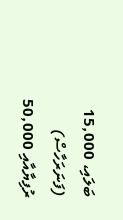ބަލައި، 15,000 (ފަނަރަހާސް) ރުފިޔާއާއި 50,000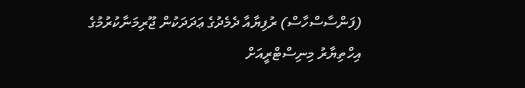(ފަންސާސްހާސް) ރުފިޔާއާ ދެމެދުގެ ޢަދަދަކުން ޖޫރިމަނާކުރުމުގެ އިހްތިޔާރު މިނިސްޓްރީއަށް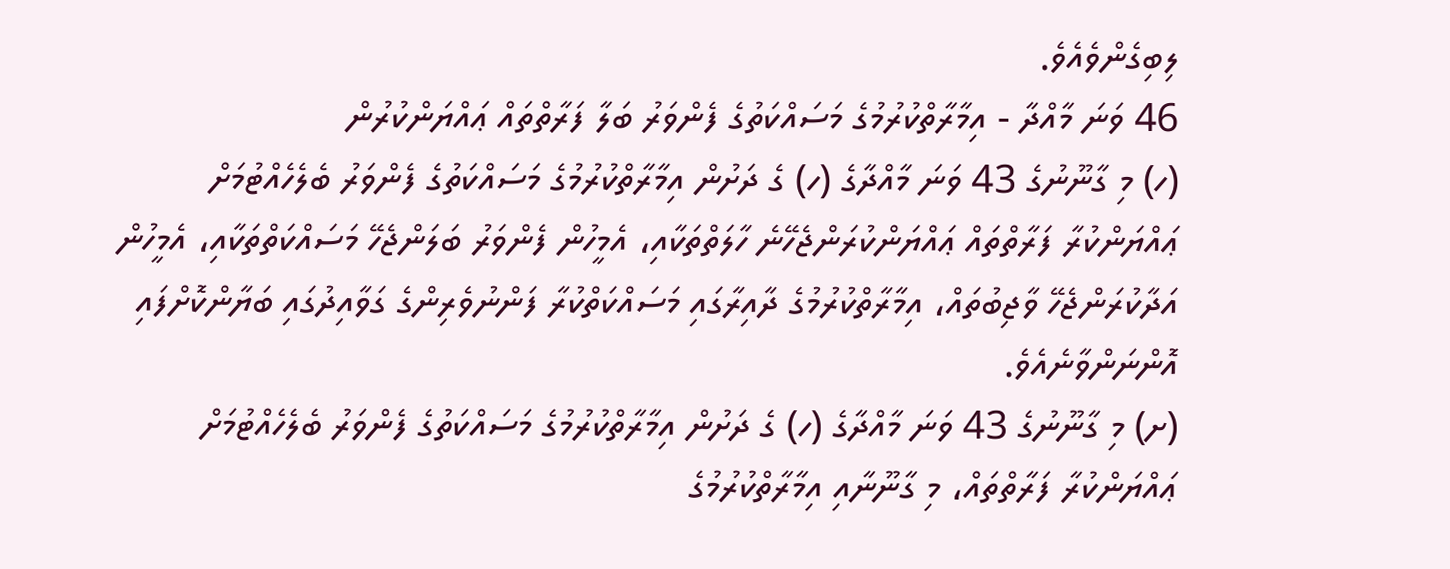ލިބިގެންވެއެވެ.
46 ވަނަ މާއްދާ - އިމާރާތްކުރުމުގެ މަސައްކަތުގެ ފެންވަރު ބަލާ ފަރާތްތައް ޢައްޔަންކުރުން
(ހ) މި ގާނޫނުގެ 43 ވަނަ މާއްދާގެ (ހ) ގެ ދަށުން އިމާރާތްކުރުމުގެ މަސައްކަތުގެ ފެންވަރު ބެލެހެއްޓުމަށް ޢައްޔަންކުރާ ފަރާތްތައް ޢައްޔަންކުރަންޖެހޭނެ ހާލަތްތަކާއި، އެމީހުން ފެންވަރު ބަލަންޖެހޭ މަސައްކަތްތަކާއި، އެމީހުން އަދާކުރަންޖެހޭ ވާޖިބުތައް، އިމާރާތްކުރުމުގެ ދާއިރާގައި މަސައްކަތްކުރާ ފަންނުވެރިންގެ ގަވާއިދުގައި ބަޔާންކޮށްފައި އޮންނަންވާނެއެވެ.
(ށ) މި ގާނޫނުގެ 43 ވަނަ މާއްދާގެ (ހ) ގެ ދަށުން އިމާރާތްކުރުމުގެ މަސައްކަތުގެ ފެންވަރު ބެލެހެއްޓުމަށް ޢައްޔަންކުރާ ފަރާތްތައް، މި ގާނޫނާއި އިމާރާތްކުރުމުގެ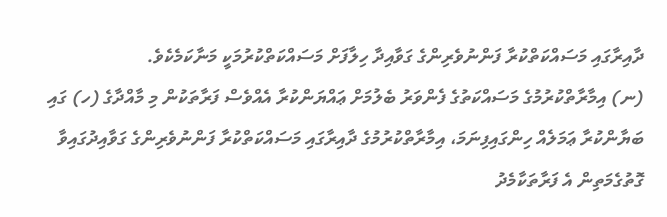ދާއިރާގައި މަސައްކަތްކުރާ ފަންނުވެރިންގެ ގަވާއިދާ ހިލާފަށް މަސައްކަތްކުރުމަކީ މަނާކަމެކެވެ.
(ނ) އިމާރާތްކުރުމުގެ މަސައްކަތުގެ ފެންވަރު ބެލުމަށް ޢައްޔަންކުރާ އެއްވެސް ފަރާތަކުން މި މާއްދާގެ (ހ) ގައި ބަޔާންކުރާ ޢަމަލެއް ހިންގައިފިނަމަ، އިމާރާތްކުރުމުގެ ދާއިރާގައި މަސައްކަތްކުރާ ފަންނުވެރިންގެ ގަވާއިދުގައިވާ ގޮތުގެމަތިން އެ ފަރާތަކާމެދު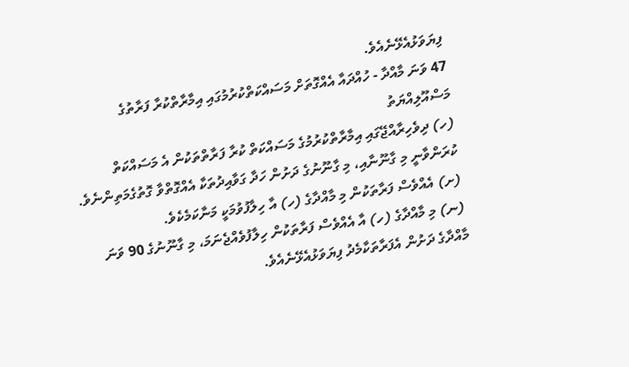ފިޔަވަޅުއެޅޭނެއެވެ.
47 ވަނަ މާއްދާ - ހުއްދައާ އެއްގޮތަށް މަސައްކަތްކުރުމުގައި އިމާރާތްކުރާ ފަރާތުގެ މަސްއޫލިއްޔަތު
(ހ) ދިވެހިރާއްޖޭގައި އިމާރާތްކުރުމުގެ މަސައްކަތް ކުރާ ފަރާތްތަކުން އެ މަސައްކަތް ކުރަންވާނީ މި ގާނޫނާއި، މި ގާނޫނުގެ ދަށުން ހަދާ ގަވާއިދުތަކާ އެއްގޮތްވާ ގޮތުގެމަތިންނެވެ.
(ށ) އެއްވެސް ފަރާތަކުން މި މާއްދާގެ (ހ) އާ ހިލާފުވުމަކީ މަނާކަމެކެވެ.
(ނ) މި މާއްދާގެ (ހ) އާ އެއްވެސް ފަރާތަކުން ހިލާފުވެއްޖެނަމަ، މި ގާނޫނުގެ 90 ވަނަ މާއްދާގެ ދަށުން އެފަރާތަކާމެދު ފިޔަވަޅުއެޅޭނެއެވެ.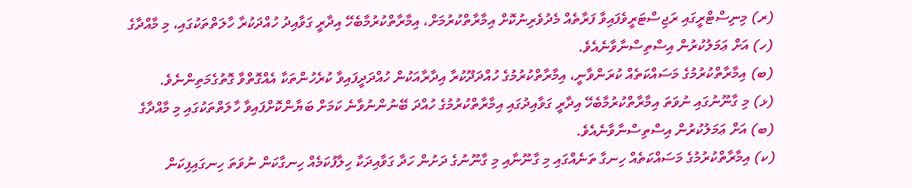(ރ) މިނިސްޓްރީގައި ރަޖިސްޓަރީވެފައިވާ ފަރާތެއް މެދުވެރިނުކޮށް އިމާރާތްކުރުމަށް، އިމާރާތްކުރުމާބެހޭ އިދާރީ ގަވާއިދު ހުއްދަކުރާ ހާލަތްތަކުގައި، މި މާއްދާގެ (ހ) އަށް ޢަމަލުކުރުން އިސްތިސްނާވާނެއެވެ.
(ބ) އިމާރާތްކުރުމުގެ މަސައްކަތެއް ކުރަންވާނީ، އިމާރާތްކުރުމުގެ ހުއްދަދޫކުރާ އިދާރާއަކުން ހުއްދަދީފައިވާ ކުރެހުންތަކާ އެއްގޮތްވާ ގޮތުގެމަތިންނެވެ.
(ޅ) މި ގާނޫނުގައި ނުވަތަ އިމާރާތްކުރުމާބެހޭ އިދާރީ ގަވާއިދުގައި އިމާރާތްކުރުމުގެ ހުއްދަ ބޭނުންނުވާނެ ކަމަށް ބަޔާންކޮށްފައިވާ ހާލަތްތަކުގައި މި މާއްދާގެ (ބ) އަށް ޢަމަލުކުރުން އިސްތިސްނާވާނެއެވެ.
(ކ) އިމާރާތްކުރުމުގެ މަސައްކަތެއް ހިނގާ ތަނެއްގައި މި ގާނޫނާއި މި ގާނޫނުގެ ދަށުން ހަދާ ގަވާއިދަކާ ހިލާފުކަމެއް ހިނގާކަން ނުވަތަ ހިނގައިފިކަން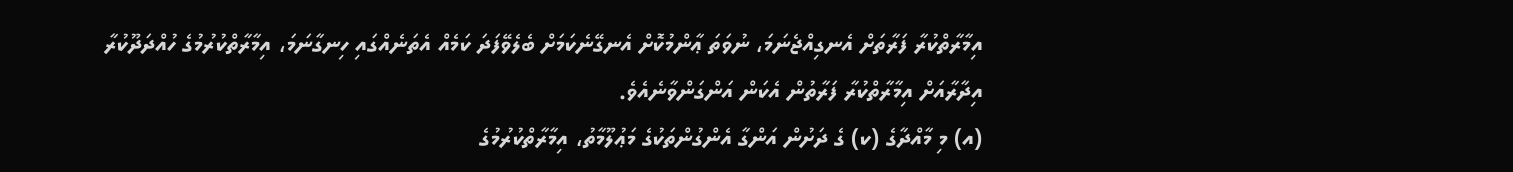އިމާރާތްކުރާ ފަރާތަށް އެނގިއްޖެނަމަ، ނުވަތަ ޢާންމުކޮށް އެނގޭނެކަމަށް ބެލެވޭފަދަ ކަމެއް އެތަނެއްގައި ހިނގާނަމަ، އިމާރާތްކުރުމުގެ ހުއްދަދޫކުރާ އިދާރާއަށް އިމާރާތްކުރާ ފަރާތުން އެކަން އަންގަންވާނެއެވެ.
(އ) މި މާއްދާގެ (ކ) ގެ ދަށުން އަންގާ އެންގުންތަކުގެ މަޢުލޫމާތު، އިމާރާތްކުރުމުގެ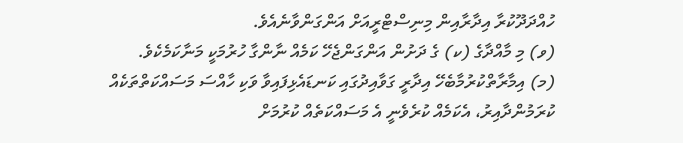ހުއްދަދޫކުރާ އިދާރާއިން މިނިސްޓްރީއަށް އަންގަންވާނެއެވެ.
(ވ) މި މާއްދާގެ (ކ) ގެ ދަށުން އަންގަންޖެހޭ ކަމެއް ނާންގާ ހުރުމަކީ މަނާކަމެކެވެ.
(މ) އިމާރާތްކުރުމާބެހޭ އިދާރީ ގަވާއިދުގައި ކަނޑައެޅިފައިވާ ވަކި ހާއްސަ މަސައްކަތްތަކެއް ކުރަމުންދާއިރު، އެކަމެއް ކުރެވެނީ އެ މަސައްކަތެއް ކުރުމަށް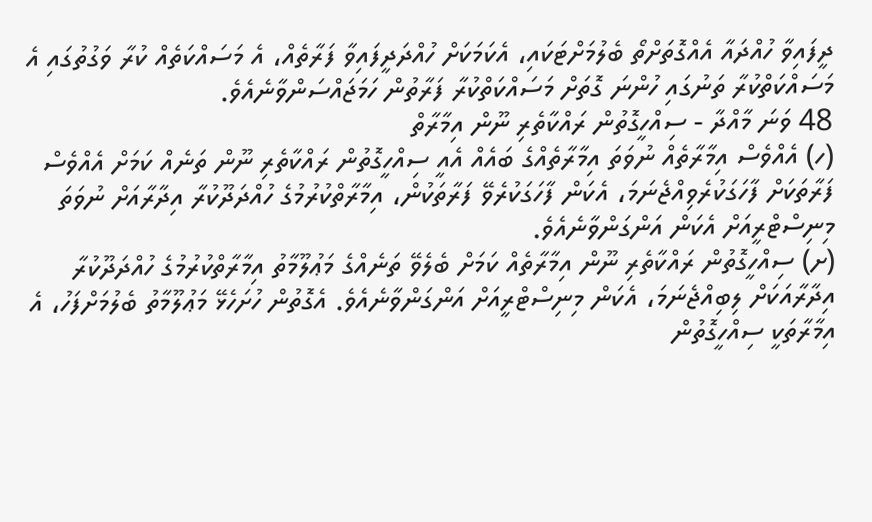ދީފައިވާ ހުއްދައާ އެއްގޮތަށްތޯ ބެލުމަށްޓަކައި، އެކަމަކަށް ހުއްދަދީފައިވާ ފަރާތެއް، އެ މަސައްކަތެއް ކުރާ ވަގުތުގައި އެ މަސައްކަތްކުރާ ތަނުގައި ހުންނަ ގޮތަށް މަސައްކަތްކުރާ ފަރާތުން ހަމަޖައްސަންވާނެއެވެ.
48 ވަނަ މާއްދާ - ސިއްހީގޮތުން ރައްކާތެރި ނޫން އިމާރާތް
(ހ) އެއްވެސް އިމާރާތެއް ނުވަތަ އިމާރާތެއްގެ ބައެއް އެއީ ސިއްހީގޮތުން ރައްކާތެރި ނޫން ތަނެއް ކަމަށް އެއްވެސް ފަރާތަކަށް ފާހަގަކުރެވިއްޖެނަމަ، އެކަން ފާހަގަކުރެވޭ ފަރާތަކުން، އިމާރާތްކުރުމުގެ ހުއްދަދޫކުރާ އިދާރާއަށް ނުވަތަ މިނިސްޓްރީއަށް އެކަން އަންގަންވާނެއެވެ.
(ށ) ސިއްހީގޮތުން ރައްކާތެރި ނޫން އިމާރާތެއް ކަމަށް ބެލެވޭ ތަނެއްގެ މަޢުލޫމާތު އިމާރާތްކުރުމުގެ ހުއްދަދޫކުރާ އިދާރާއަކަށް ލިބިއްޖެނަމަ، އެކަން މިނިސްޓްރީއަށް އަންގަންވާނެއެވެ. އެގޮތުން ހުށަހެޅޭ މަޢުލޫމާތު ބެލުމަށްފަހު، އެ އިމާރާތަކީ ސިއްހީގޮތުން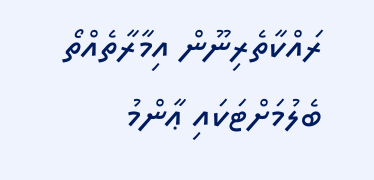ރައްކާތެރިނޫން އިމާރާތެއްތޯ ބެލުމަށްޓަކައި ޢާންމު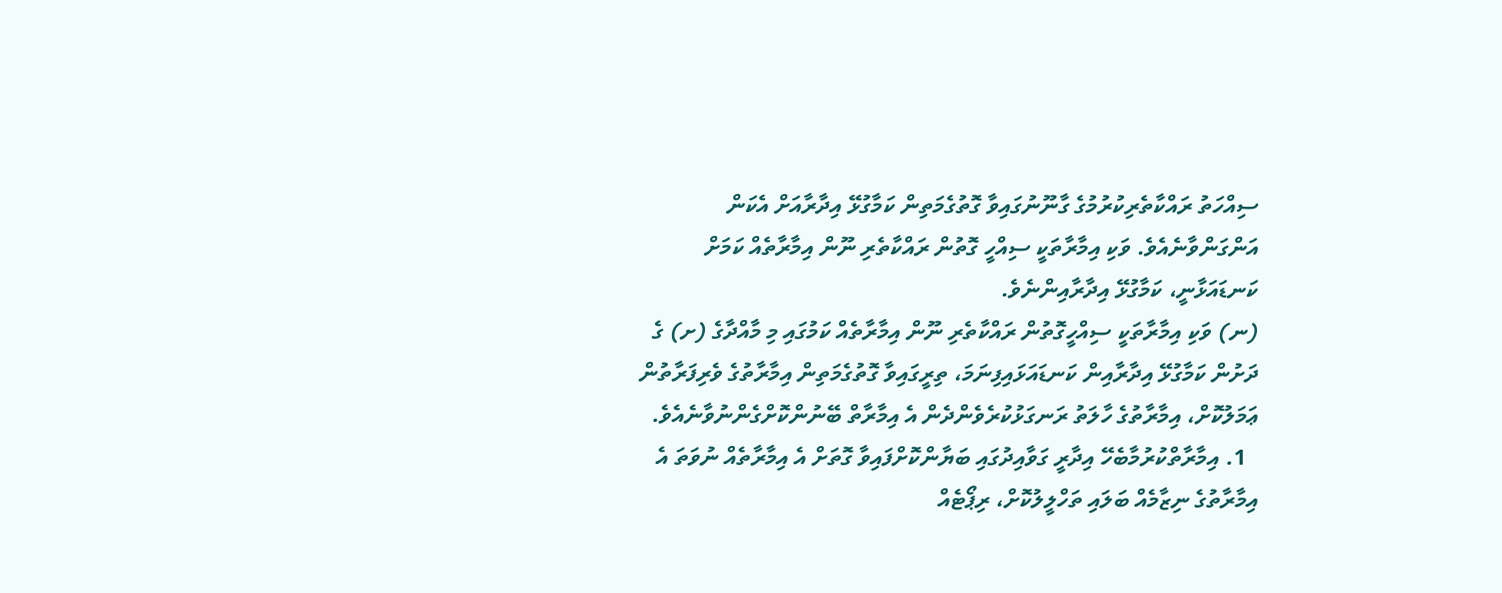ސިއްހަތު ރައްކާތެރިކުރުމުގެ ގާނޫނުގައިވާ ގޮތުގެމަތިން ކަމާގުޅޭ އިދާރާއަށް އެކަން އަންގަންވާނެއެވެ. ވަކި އިމާރާތަކީ ސިއްހީ ގޮތުން ރައްކާތެރި ނޫން އިމާރާތެއް ކަމަށް ކަނޑައަޅާނީ، ކަމާގުޅޭ އިދާރާއިންނެވެ.
(ނ) ވަކި އިމާރާތަކީ ސިއްހީގޮތުން ރައްކާތެރި ނޫން އިމާރާތެއް ކަމުގައި މި މާއްދާގެ (ށ) ގެ ދަށުން ކަމާގުޅޭ އިދާރާއިން ކަނޑައަޅައިފިނަމަ، ތިރީގައިވާ ގޮތުގެމަތިން އިމާރާތުގެ ވެރިފަރާތުން ޢަމަލުކޮށް، އިމާރާތުގެ ހާލަތު ރަނގަޅުކުރެވެންދެން އެ އިމާރާތް ބޭނުންކޮށްގެންނުވާނެއެވެ.
  1. އިމާރާތްކުރުމާބެހޭ އިދާރީ ގަވާއިދުގައި ބަޔާންކޮށްފައިވާ ގޮތަށް އެ އިމާރާތެއް ނުވަތަ އެ އިމާރާތުގެ ނިޒާމެއް ބަލައި ތަހްލީލުކޮށް، ރިޕޯޓެއް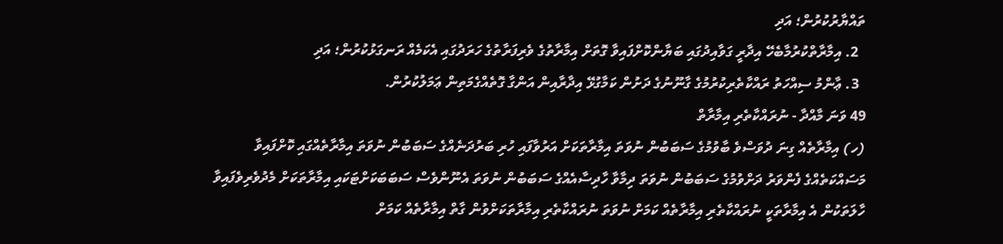ތައްޔާރުކުރުން؛ އަދި
  2. އިމާރާތްކުރުމާބެހޭ އިދާރީ ގަވާއިދުގައި ބަޔާންކޮށްފައިވާ ގޮތަށް އިމާރާތުގެ ވެރިފަރާތުގެ ހަރަދުގައި އެކަމެއް ރަނގަޅުކުރުން؛ އަދި
  3. ޢާންމު ސިއްހަތު ރައްކާތެރިކުރުމުގެ ގާނޫނުގެ ދަށުން ކަމާގުޅޭ އިދާރާއިން އަންގާ ގޮތެއްގެމަތިން ޢަމަލުކުރުން.
49 ވަނަ މާއްދާ - ނުރައްކާތެރި އިމާރާތް
(ހ) އިމާރާތެއް ގިނަ ދުވަސްވެ ބާވުމުގެ ސަބަބުން ނުވަތަ އިމާރާތަކަށް އަރުވާފައި ހުރި ބަރުދަނެއްގެ ސަބަބުން ނުވަތަ އިމާރާތެއްގައި ކޮށްފައިވާ މަސައްކަތެއްގެ ފެންވަރު ދަށްވުމުގެ ސަބަބުން ނުވަތަ ދިމާވާ ހާދިސާއެއްގެ ސަބަބުން ނުވަތަ އެނޫންވެސް ސަބަބަކަށްޓަކައި އިމާރާތަކަށް މެދުވެރިވެފައިވާ ހާލަތަކުން އެ އިމާރާތަކީ ނުރައްކާތެރި އިމާރާތެއް ކަމަށް ނުވަތަ ނުރައްކާތެރި އިމާރާތަކަށްވުން ގާތް އިމާރާތެއް ކަމަށް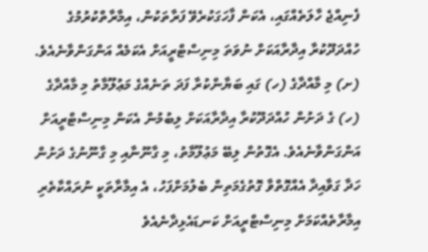ފެނިއްޖެ ހާލަތެއްގައި، އެކަން ފާހަގަކުރެވޭ ފަރާތަކުން، އިމާރާތްކުރުމުގެ ހުއްދަދޫކުރާ އިދާރާއަކަށް ނުވަތަ މިނިސްޓްރީއަށް އެކަމެއް އަންގަންވާނެއެވެ.
(ށ) މި މާއްދާގެ (ހ) ގައި ބަޔާންކުރާ ފަދަ ތަނެއްގެ މަޢުލޫމާތު މި މާއްދާގެ (ހ) ގެ ދަށުން ހުއްދަދޫކުރާ އިދާރާއަކަށް ލިބުމުން އެކަން މިނިސްޓްރީއަށް އަންގަންވާނެއެވެ. އެގޮތުން ލިބޭ މަޢުލޫމާތު، މި ގާނޫނާއި މި ގާނޫނުގެ ދަށުން ހަދާ ގަވާއިދާ އެއްގޮތްވާ ގޮތުގެމަތިން ބެލުމަށްފަހު، އެ އިމާރާތަކީ ނުރައްކާތެރި އިމާރާތެއްކަމަށް މިނިސްޓްރީއަށް ކަނޑައެޅިދާނެއެވެ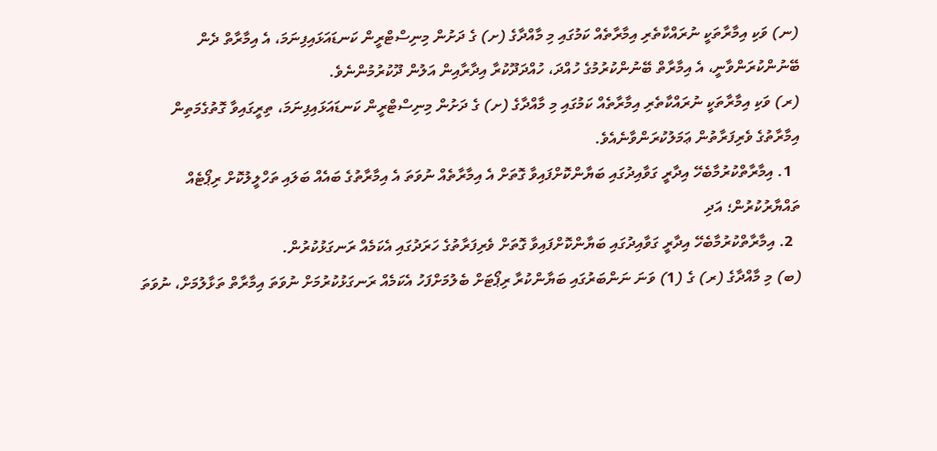(ނ) ވަކި އިމާރާތަކީ ނުރައްކާތެރި އިމާރާތެއް ކަމުގައި މި މާއްދާގެ (ށ) ގެ ދަށުން މިނިސްޓްރީން ކަނޑައަޅައިފިނަމަ، އެ އިމާރާތް ދެން ބޭނުންކުރަންވާނީ، އެ އިމާރާތް ބޭނުންކުރުމުގެ ހުއްދަ، ހުއްދަދޫކުރާ އިދާރާއިން އަލުން ދޫކުރުމުންނެވެ.
(ރ) ވަކި އިމާރާތަކީ ނުރައްކާތެރި އިމާރާތެއް ކަމުގައި މި މާއްދާގެ (ށ) ގެ ދަށުން މިނިސްޓްރީން ކަނޑައަޅައިފިނަމަ، ތިރީގައިވާ ގޮތުގެމަތިން އިމާރާތުގެ ވެރިފަރާތުން ޢަމަލުކުރަންވާނެއެވެ.
  1. އިމާރާތްކުރުމާބެހޭ އިދާރީ ގަވާއިދުގައި ބަޔާންކޮށްފައިވާ ގޮތަށް އެ އިމާރާތެއް ނުވަތަ އެ އިމާރާތުގެ ބައެއް ބަލައި ތަހްލީލުކޮށް ރިޕޯޓެއް ތައްޔާރުކުރުން؛ އަދި
  2. އިމާރާތްކުރުމާބެހޭ އިދާރީ ގަވާއިދުގައި ބަޔާންކޮށްފައިވާ ގޮތަށް ވެރިފަރާތުގެ ހަރަދުގައި އެކަމެއް ރަނގަޅުކުރުން.
(ބ) މި މާއްދާގެ (ރ) ގެ (1) ވަނަ ނަންބަރުގައި ބަޔާންކުރާ ރިޕޯޓަށް ބެލުމަށްފަހު އެކަމެއް ރަނގަޅުކުރުމަށް ނުވަތަ އިމާރާތް ތަޅާލުމަށް، ނުވަތަ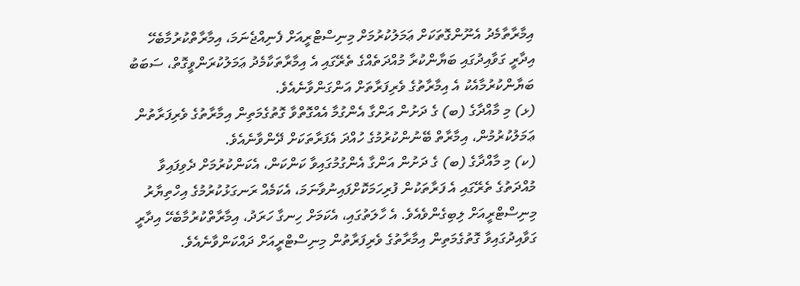އިމާރާތާމެދު އެނޫންގޮތަކަށް ޢަމަލުކުރުމަށް މިނިސްޓްރީއަށް ފެނިއްޖެނަމަ، އިމާރާތްކުރުމާބެހޭ އިދާރީ ގަވާއިދުގައި ބަޔާންކުރާ މުއްދަތެއްގެ ތެރޭގައި އެ އިމާރާތަކާމެދު ޢަމަލުކުރަންވީގޮތް، ސަބަބު ބަޔާންކުރުމާއެކު އެ އިމާރާތުގެ ވެރިފަރާތަށް އަންގަންވާނެއެވެ.
(ޅ) މި މާއްދާގެ (ބ) ގެ ދަށުން އަންގާ އެންގުމާ އެއްގޮތްވާ ގޮތުގެމަތިން އިމާރާތުގެ ވެރިފަރާތުން ޢަމަލުކުރުމުން، އިމާރާތް ބޭނުންކުރުމުގެ ހުއްދަ އެފަރާތަކަށް ދޭންވާނެއެވެ.
(ކ) މި މާއްދާގެ (ބ) ގެ ދަށުން އަންގާ އެންގުމުގައިވާ ކަންކަން، އެކަންކުރުމަށް ދެވިފައިވާ މުއްދަތުގެ ތެރޭގައި އެ ފަރާތަކުން ފުރިހަމަކޮށްފައިނުވާނަމަ، އެކަމެއް ރަނގަޅުކުރުމުގެ އިހްތިޔާރު މިނިސްޓްރީއަށް ލިބިގެންވެއެވެ. އެ ހާލަތުގައި، އެކަމަށް ހިނގާ ހަރަދު، އިމާރާތްކުރުމާބެހޭ އިދާރީ ގަވާއިދުގައިވާ ގޮތުގެމަތިން އިމާރާތުގެ ވެރިފަރާތުން މިނިސްޓްރީއަށް ދައްކަންވާނެއެވެ.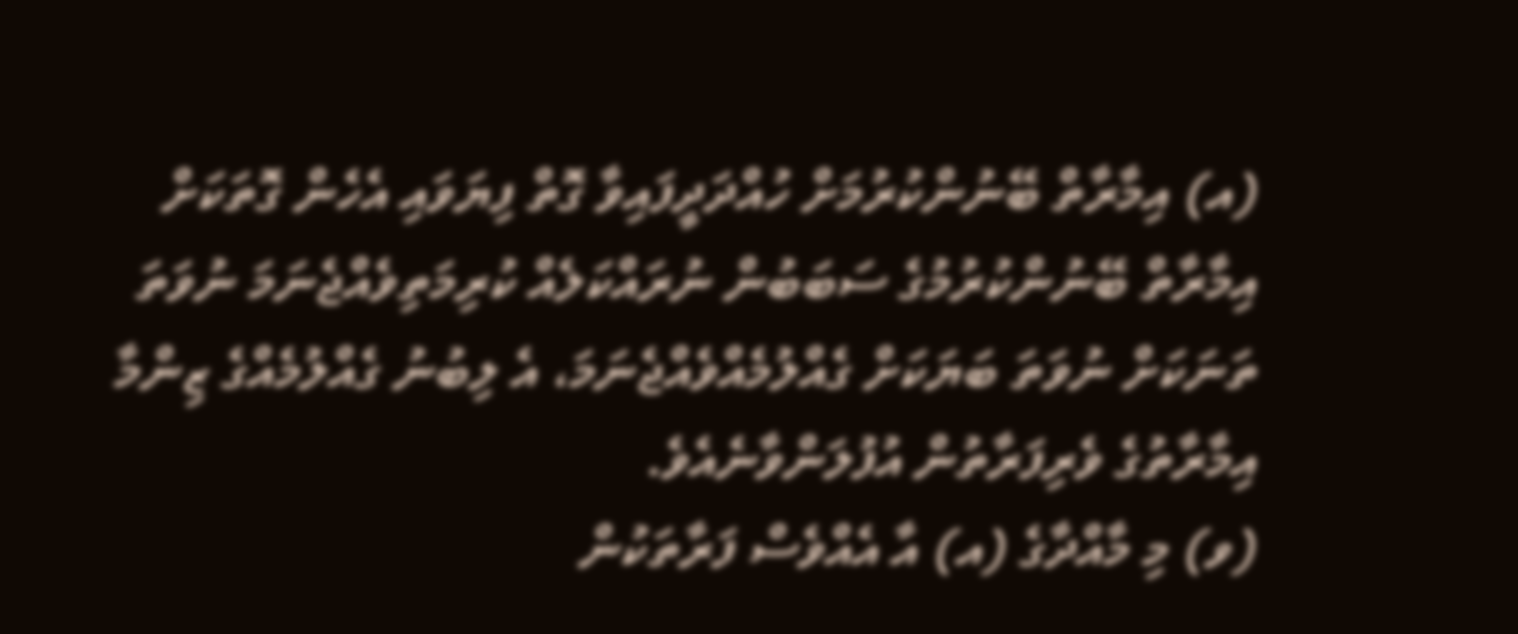(އ) އިމާރާތް ބޭނުންކުރުމަށް ހުއްދަދީފައިވާ ގޮތް ފިޔަވައި އެހެން ގޮތަކަށް އިމާރާތް ބޭނުންކުރުމުގެ ސަބަބުން ނުރައްކަލެއް ކުރިމަތިވެއްޖެނަމަ ނުވަތަ ތަނަކަށް ނުވަތަ ބަޔަކަށް ގެއްލުމެއްވެއްޖެނަމަ، އެ ލިބުނު ގެއްލުމެއްގެ ޒިންމާ އިމާރާތުގެ ވެރިފަރާތުން އުފުލަންވާނެއެވެ.
(ވ) މި މާއްދާގެ (އ) އާ އެއްވެސް ފަރާތަކުން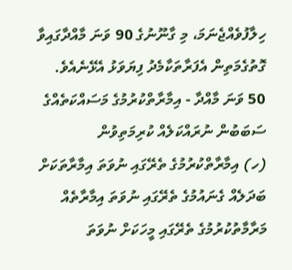ހިލާފުވެއްޖެނަމަ، މި ގާނޫނުގެ 90 ވަނަ މާއްދާގައިވާ ގޮތުގެމަތިން އެފަރާތަކާމެދު ފިޔަވަޅު އެޅޭނެއެވެ.
50 ވަނަ މާއްދާ - އިމާރާތްކުރުމުގެ މަސައްކަތެއްގެ ސަބަބުން ނުރައްކަލެއް ކުރިމަތިވުން
(ހ) އިމާރާތްކުރުމުގެ ތެރޭގައި ނުވަތަ އިމާރާތަކަށް ބަދަލެއް ގެނައުމުގެ ތެރޭގައި ނުވަތަ އިމާރާތެއް މަރާމާތުކުރުމުގެ ތެރޭގައި މީހަކަށް ނުވަތަ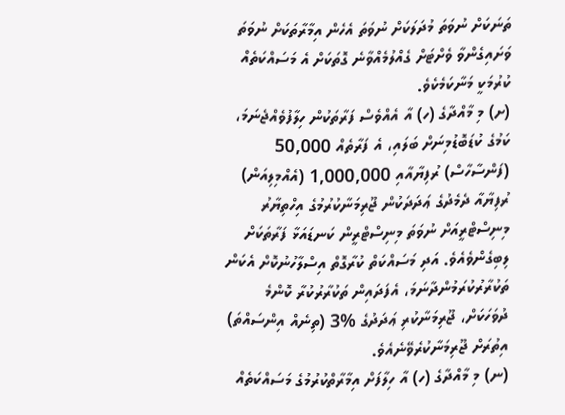ތަނަކަށް ނުވަތަ މުދަލަކަށް ނުވަތަ އެހެން އިމާރާތަކަށް ނުވަތަ ވަށައިގެންވާ ވެށްޓަށް ގެއްލުމެއްވާނެ ގޮތަކަށް އެ މަސައްކަތެއް ކުރުމަކީ މަނާކަމެކެވެ.
(ށ) މި މާއްދާގެ (ހ) އާ އެއްވެސް ފަރާތަކުން ހިލާފުވެއްޖެނަމަ، ކަމުގެ ކުޑަބޮޑުމިނަށް ބަލައި، އެ ފަރާތެއް 50,000 (ފަންސާހާސް) ރުފިޔާއާއި 1,000,000 (އެއްމިލިއަން) ރުފިޔާއާ ދެމެދުގެ ޢަދަދަކުން ޖޫރިމަނާކުރުމުގެ އިހްތިޔާރު މިނިސްޓްރީއަށް ނުވަތަ މިނިސްޓްރީން ކަނޑައަޅާ ފަރާތަކަށް ލިބިގެންވެއެވެ. އަދި މަސައްކަތް ކުރާގޮތް އިސްލާހުނުކޮށް އެކަން ތަކުރާރުކުރަމުންދާނަމަ، އެފަދައިން ތަކުރާރުކުރާ ކޮންމެ ދުވަހަކަށް، ޖޫރިމަނާކުރި ޢަދަދުގެ %3 (ތިނެއް އިންސައްތަ) އިތުރަށް ޖޫރިމަނާކުރެވޭނެއެވެ.
(ނ) މި މާއްދާގެ (ހ) އާ ހިލާފަށް އިމާރާތްކުރުމުގެ މަސައްކަތެއް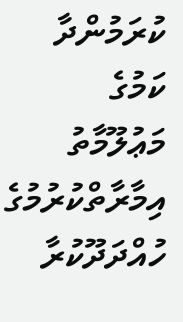ކުރަމުންދާ ކަމުގެ މަޢުލޫމާތު އިމާރާތްކުރުމުގެ ހުއްދަދޫކުރާ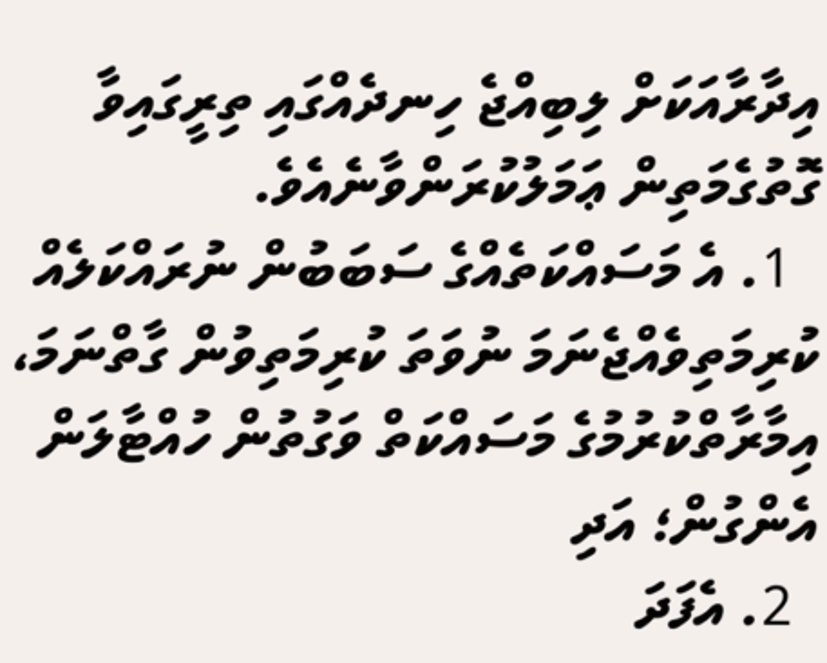އިދާރާއަކަށް ލިބިއްޖެ ހިނދެއްގައި ތިރީގައިވާ ގޮތުގެމަތިން ޢަމަލުކުރަންވާނެއެވެ.
  1. އެ މަސައްކަތެއްގެ ސަބަބުން ނުރައްކަލެއް ކުރިމަތިވެއްޖެނަމަ ނުވަތަ ކުރިމަތިވުން ގާތްނަމަ، އިމާރާތްކުރުމުގެ މަސައްކަތް ވަގުތުން ހުއްޓާލަން އެންގުން؛ އަދި
  2. އެފަދަ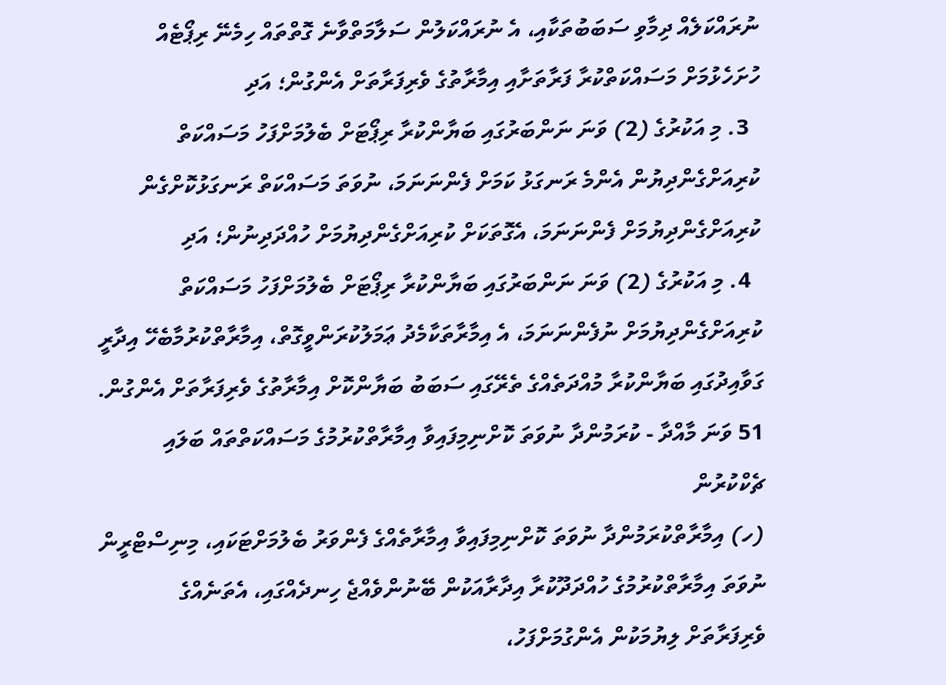ނުރައްކަލެއް ދިމާވި ސަބަބުތަކާއި، އެ ނުރައްކަލުން ސަލާމަތްވާނެ ގޮތްތައް ހިމެނޭ ރިޕޯޓެއް ހުށަހެޅުމަށް މަސައްކަތްކުރާ ފަރާތަށާއި އިމާރާތުގެ ވެރިފަރާތަށް އެންގުން؛ އަދި
  3. މި އަކުރުގެ (2) ވަނަ ނަންބަރުގައި ބަޔާންކުރާ ރިޕޯޓަށް ބެލުމަށްފަހު މަސައްކަތް ކުރިއަށްގެންދިޔުން އެންމެ ރަނގަޅު ކަމަށް ފެންނަނަމަ، ނުވަތަ މަސައްކަތް ރަނގަޅުކޮށްގެން ކުރިއަށްގެންދިޔުމަށް ފެންނަނަމަ، އެގޮތަކަށް ކުރިއަށްގެންދިޔުމަށް ހުއްދަދިނުން؛ އަދި
  4. މި އަކުރުގެ (2) ވަނަ ނަންބަރުގައި ބަޔާންކުރާ ރިޕޯޓަށް ބެލުމަށްފަހު މަސައްކަތް ކުރިއަށްގެންދިޔުމަށް ނުފެންނަނަމަ، އެ އިމާރާތަކާމެދު ޢަމަލުކުރަންވީގޮތް، އިމާރާތްކުރުމާބެހޭ އިދާރީ ގަވާއިދުގައި ބަޔާންކުރާ މުއްދަތެއްގެ ތެރޭގައި ސަބަބު ބަޔާންކޮށް އިމާރާތުގެ ވެރިފަރާތަށް އެންގުން.
51 ވަނަ މާއްދާ - ކުރަމުންދާ ނުވަތަ ކޮށްނިމިފައިވާ އިމާރާތްކުރުމުގެ މަސައްކަތްތައް ބަލައި ޗެކްކުރުން
(ހ) އިމާރާތްކުރަމުންދާ ނުވަތަ ކޮށްނިމިފައިވާ އިމާރާތެއްގެ ފެންވަރު ބެލުމަށްޓަކައި، މިނިސްޓްރީން ނުވަތަ އިމާރާތްކުރުމުގެ ހުއްދަދޫކުރާ އިދާރާއަކުން ބޭނުންވެއްޖެ ހިނދެއްގައި، އެތަނެއްގެ ވެރިފަރާތަށް ލިޔުމަކުން އެންގުމަށްފަހު،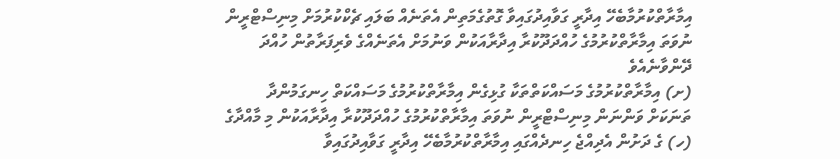އިމާރާތްކުރުމާބެހޭ އިދާރީ ގަވާއިދުގައިވާ ގޮތުގެމަތިން އެތަނެއް ބަލައި ޗެކްކުރުމަށް މިނިސްޓްރީން ނުވަތަ އިމާރާތްކުރުމުގެ ހުއްދަދޫކުރާ އިދާރާއަކުން ވަނުމަށް އެތަނެއްގެ ވެރިފަރާތުން ހުއްދަ ދޭންވާނެއެވެ
(ށ) އިމާރާތްކުރުމުގެ މަސައްކަތްތަކާ ގުޅިގެން އިމާރާތްކުރުމުގެ މަސައްކަތް ހިނގަމުންދާ ތަނަކަށް ވަންނަން މިނިސްޓްރީން ނުވަތަ އިމާރާތްކުރުމުގެ ހުއްދަދޫކުރާ އިދާރާއަކުން މި މާއްދާގެ (ހ) ގެ ދަށުން އެދިއްޖެ ހިނދެއްގައި އިމާރާތްކުރުމާބެހޭ އިދާރީ ގަވާއިދުގައިވާ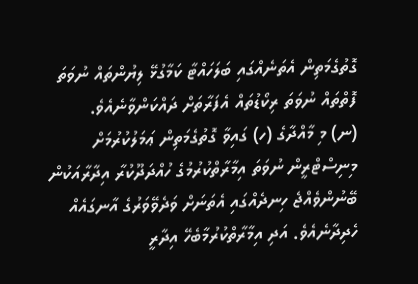ގޮތުގެމަތިން އެތަނެއްގައި ބަލަހައްޓާ ކަމާގުޅޭ ލިޔުންތައް ނުވަތަ ފޮތްތައް ނުވަތަ ރިކޯޑުތައް އެފަރާތަށް ދައްކަންވާނެއެވެ.
(ނ) މި މާއްދާގެ (ހ) ގައިވާ ގޮތުގެމަތިން ޢަމަލުކުރުމަށް މިނިސްޓްރީން ނުވަތަ އިމާރާތްކުރުމުގެ ހުއްދަދޫކުރާ އިދާރާއަކުން ބޭނުންވެއްޖެ ހިނދެއްގައި އެތަނަށް ވަދެވޭވަރުގެ އާނގައެއް ހެދިދާނެއެވެ. އަދި އިމާރާތްކުރުމާބެހޭ އިދާރީ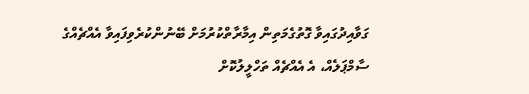ގަވާއިދުގައިވާ ގޮތުގެމަތިން އިމާރާތްކުރުމަށް ބޭނުންކުރެވިފައިވާ އެއްޗެއްގެ ސާމްޕަލެއް، އެ އެއްޗެއް ތަހްލީލުކޮށް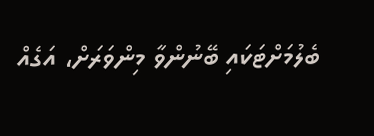ބެލުމަށްޓަކައި ބޭނުންވާ މިންވަރަށް، އަގެއް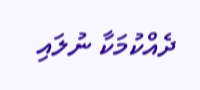ދެއްކުމަކާ ނުލައި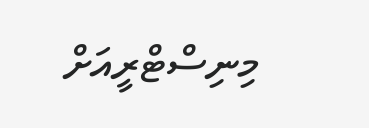މިނިސްޓްރީއަށް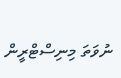ނުވަތަ މިނިސްޓްރީން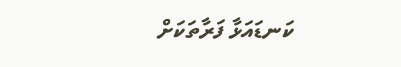ކަނޑައަޅާ ފަރާތަކަށް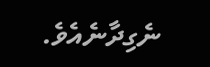ނެގިދާނެއެވެ.